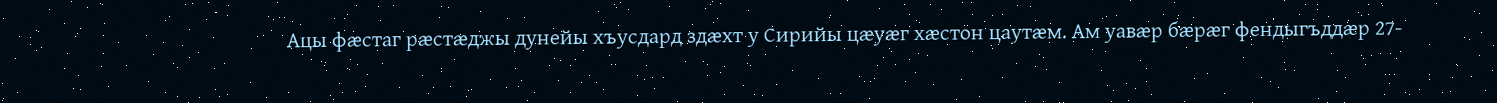Ацы фæстаг рæстæджы дунейы хъусдард здæхт у Сирийы цæуæг хæстон цаутæм. Ам уавæр бæрæг фендыгъддæр 27-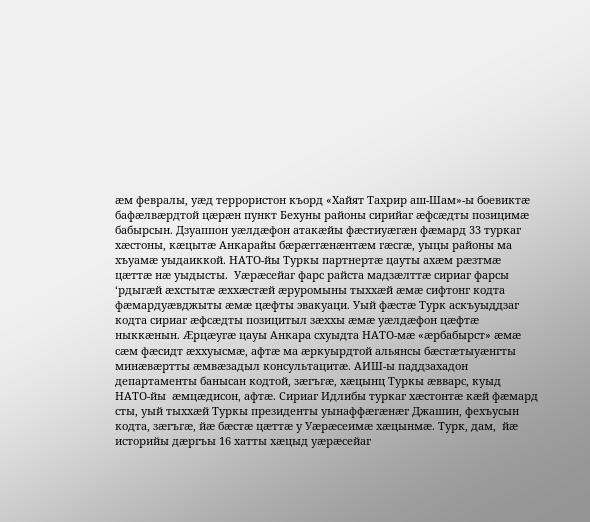æм февралы, уæд террористон къорд «Хайят Тахрир аш-Шам»-ы боевиктæ бафæлвæрдтой цæрæн пункт Бехуны районы сирийаг æфсæдты позицимæ бабырсын. Дзуаппон уæлдæфон атакæйы фæстиуæгæн фæмард 33 туркаг хæстоны, кæцытæ Анкарайы бæрæггæнæнтæм гæсгæ, уыцы районы ма хъуамæ уыдаиккой. НАТО-йы Туркы партнертæ цауты ахæм рæзтмæ цæттæ нæ уыдысты.  Уæрæсейаг фарс райста мадзæлттæ сириаг фарсы ‘рдыгæй æхстытæ æххæстæй æруромыны тыххæй æмæ сифтонг кодта фæмардуæвджыты æмæ цæфты эвакуаци. Уый фæстæ Турк аскъуыддзаг кодта сириаг æфсæдты позицитыл зæххы æмæ уæлдæфон цæфтæ ныккæнын. Æрцæугæ цауы Анкара схуыдта НАТО-мæ «æрбабырст» æмæ сæм фæсидт æххуысмæ, афтæ ма æркуырдтой альянсы бæстæтыуæнгты минæвæртты æмвæзадыл консультацитæ. АИШ-ы паддзахадон департаменты банысан кодтой, зæгъгæ, хæцынц Туркы æвварс, куыд НАТО-йы  æмцæдисон, афтæ. Сириаг Идлибы туркаг хæстонтæ кæй фæмард сты, уый тыххæй Туркы президенты уынаффæгæнæг Джашин, фехъусын кодта, зæгъгæ, йæ бæстæ цæттæ у Уæрæсеимæ хæцынмæ. Турк, дам,  йæ историйы дæргъы 16 хатты хæцыд уæрæсейаг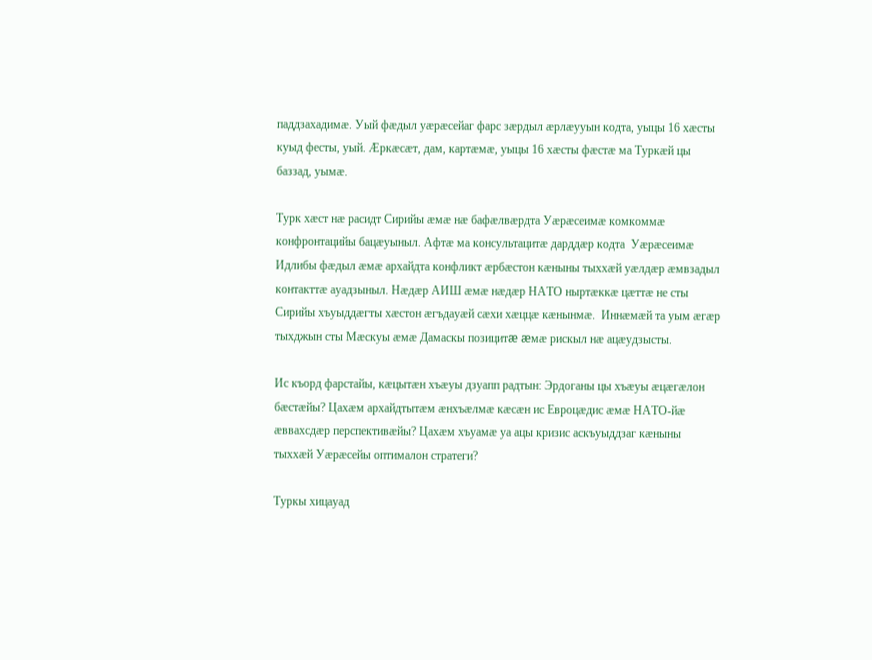паддзахадимæ. Уый фæдыл уæрæсейаг фарс зæрдыл æрлæууын кодта, уыцы 16 хæсты куыд фесты, уый. Æркæсæт, дам, картæмæ, уыцы 16 хæсты фæстæ ма Туркæй цы баззад, уымæ.

Турк хæст нæ расидт Сирийы æмæ нæ бафæлвæрдта Уæрæсеимæ комкоммæ конфронтацийы бацæуыныл. Афтæ ма консультацитæ дарддæр кодта  Уæрæсеимæ Идлибы фæдыл æмæ архайдта конфликт æрбæстон кæныны тыххæй уæлдæр æмвзадыл контакттæ ауадзыныл. Нæдæр АИШ æмæ нæдæр НАТО ныртæккæ цæттæ не сты Сирийы хъуыддæгты хæстон æгъдауæй сæхи хæццæ кæнынмæ.  Иннæмæй та уым æгæр тыхджын сты Мæскуы æмæ Дамаскы позицитæ æмæ рискыл нæ ацæудзысты.

Ис къорд фарстайы, кæцытæн хъæуы дзуапп радтын: Эрдоганы цы хъæуы æцæгæлон бæстæйы? Цахæм архайдтытæм æнхъæлмæ кæсæн ис Евроцæдис æмæ НАТО-йæ æввахсдæр перспективæйы? Цахæм хъуамæ уа ацы кризис аскъуыддзаг кæныны тыххæй Уæрæсейы оптималон стратеги?

Туркы хицауад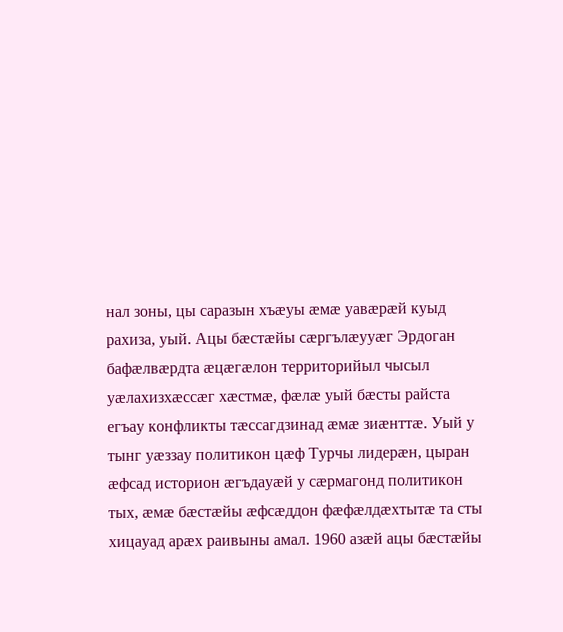нал зоны, цы саразын хъæуы æмæ уавæрæй куыд рахиза, уый. Ацы бæстæйы сæргълæууæг Эрдоган бафæлвæрдта æцæгæлон территорийыл чысыл уæлахизхæссæг хæстмæ, фæлæ уый бæсты райста егъау конфликты тæссагдзинад æмæ зиæнттæ. Уый у тынг уæззау политикон цæф Турчы лидерæн, цыран æфсад историон æгъдауæй у сæрмагонд политикон тых, æмæ бæстæйы æфсæддон фæфæлдæхтытæ та сты хицауад арæх раивыны амал. 1960 азæй ацы бæстæйы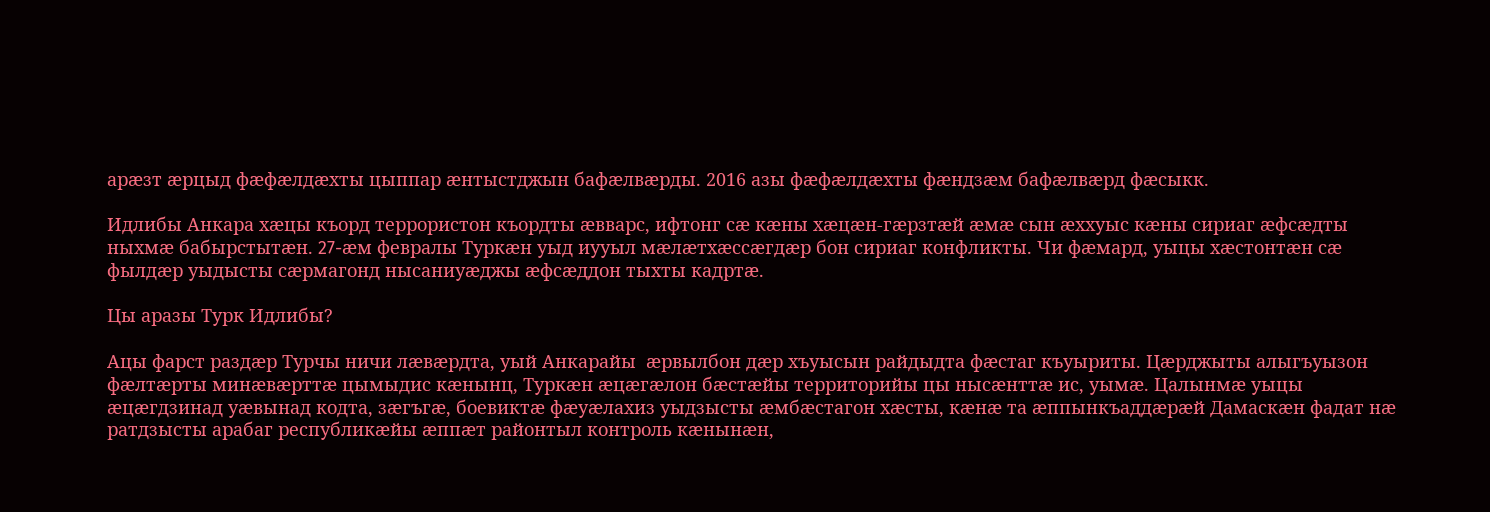арæзт æрцыд фæфæлдæхты цыппар æнтыстджын бафæлвæрды. 2016 азы фæфæлдæхты фæндзæм бафæлвæрд фæсыкк.

Идлибы Анкара хæцы къорд террористон къордты æвварс, ифтонг сæ кæны хæцæн-гæрзтæй æмæ сын æххуыс кæны сириаг æфсæдты ныхмæ бабырстытæн. 27-æм февралы Туркæн уыд иууыл мæлæтхæссæгдæр бон сириаг конфликты. Чи фæмард, уыцы хæстонтæн сæ фылдæр уыдысты сæрмагонд нысаниуæджы æфсæддон тыхты кадртæ.

Цы аразы Турк Идлибы?

Ацы фарст раздæр Турчы ничи лæвæрдта, уый Анкарайы  æрвылбон дæр хъуысын райдыдта фæстаг къуыриты. Цæрджыты алыгъуызон фæлтæрты минæвæрттæ цымыдис кæнынц, Туркæн æцæгæлон бæстæйы территорийы цы нысæнттæ ис, уымæ. Цалынмæ уыцы æцæгдзинад уæвынад кодта, зæгъгæ, боевиктæ фæуæлахиз уыдзысты æмбæстагон хæсты, кæнæ та æппынкъаддæрæй Дамаскæн фадат нæ ратдзысты арабаг республикæйы æппæт районтыл контроль кæнынæн,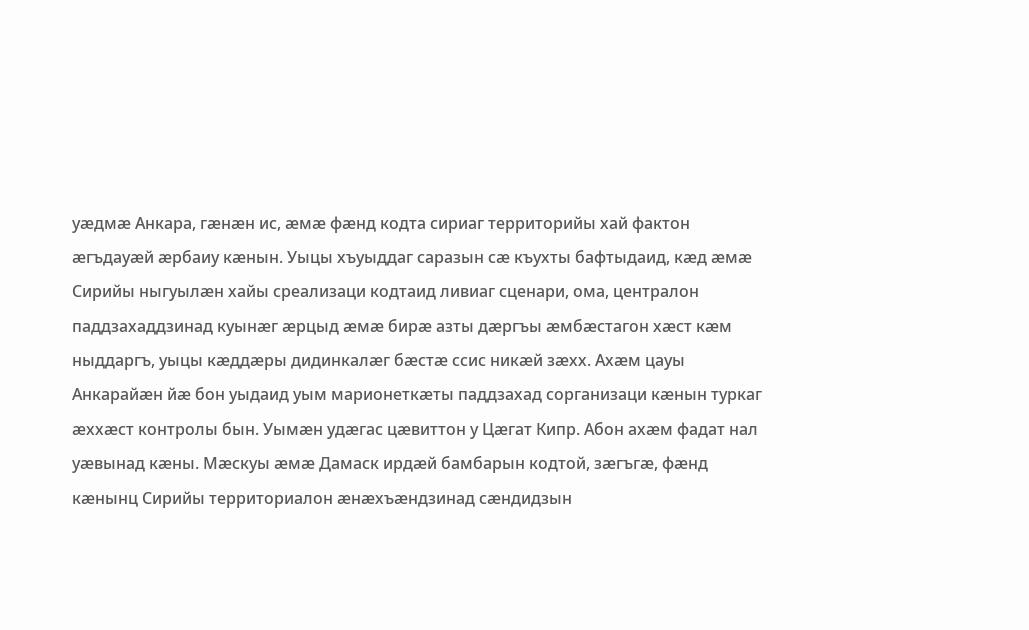уæдмæ Анкара, гæнæн ис, æмæ фæнд кодта сириаг территорийы хай фактон æгъдауæй æрбаиу кæнын. Уыцы хъуыддаг саразын сæ къухты бафтыдаид, кæд æмæ Сирийы ныгуылæн хайы среализаци кодтаид ливиаг сценари, ома, централон паддзахаддзинад куынæг æрцыд æмæ бирæ азты дæргъы æмбæстагон хæст кæм ныддаргъ, уыцы кæддæры дидинкалæг бæстæ ссис никæй зæхх. Ахæм цауы Анкарайæн йæ бон уыдаид уым марионеткæты паддзахад сорганизаци кæнын туркаг æххæст контролы бын. Уымæн удæгас цæвиттон у Цæгат Кипр. Абон ахæм фадат нал уæвынад кæны. Мæскуы æмæ Дамаск ирдæй бамбарын кодтой, зæгъгæ, фæнд кæнынц Сирийы территориалон æнæхъæндзинад сæндидзын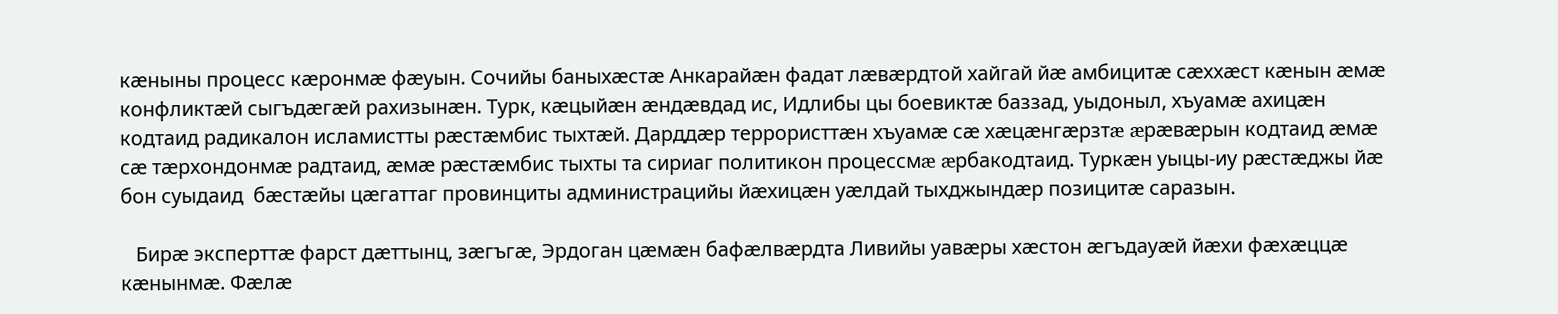кæныны процесс кæронмæ фæуын. Сочийы баныхæстæ Анкарайæн фадат лæвæрдтой хайгай йæ амбицитæ сæххæст кæнын æмæ конфликтæй сыгъдæгæй рахизынæн. Турк, кæцыйæн æндæвдад ис, Идлибы цы боевиктæ баззад, уыдоныл, хъуамæ ахицæн кодтаид радикалон исламистты рæстæмбис тыхтæй. Дарддæр террористтæн хъуамæ сæ хæцæнгæрзтæ æрæвæрын кодтаид æмæ сæ тæрхондонмæ радтаид, æмæ рæстæмбис тыхты та сириаг политикон процессмæ æрбакодтаид. Туркæн уыцы-иу рæстæджы йæ бон суыдаид  бæстæйы цæгаттаг провинциты администрацийы йæхицæн уæлдай тыхджындæр позицитæ саразын.

   Бирæ эксперттæ фарст дæттынц, зæгъгæ, Эрдоган цæмæн бафæлвæрдта Ливийы уавæры хæстон æгъдауæй йæхи фæхæццæ кæнынмæ. Фæлæ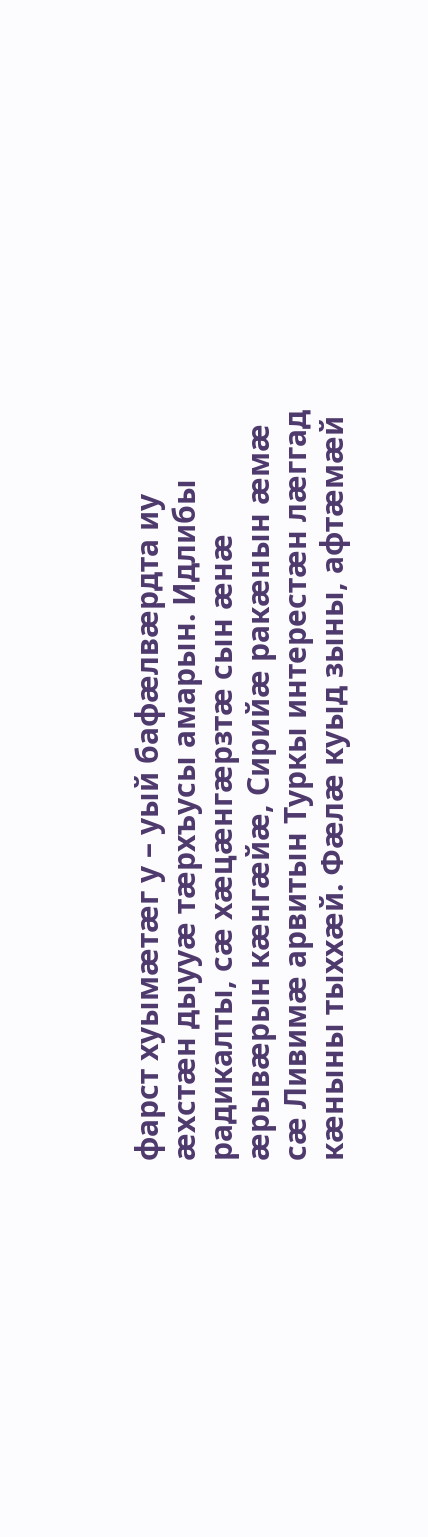фарст хуымæтæг у – уый бафæлвæрдта иу æхстæн дыууæ тæрхъусы амарын. Идлибы радикалты, сæ хæцæнгæрзтæ сын æнæ æрывæрын кæнгæйæ, Сирийæ ракæнын æмæ сæ Ливимæ арвитын Туркы интерестæн лæггад кæныны тыххæй. Фæлæ куыд зыны, афтæмæй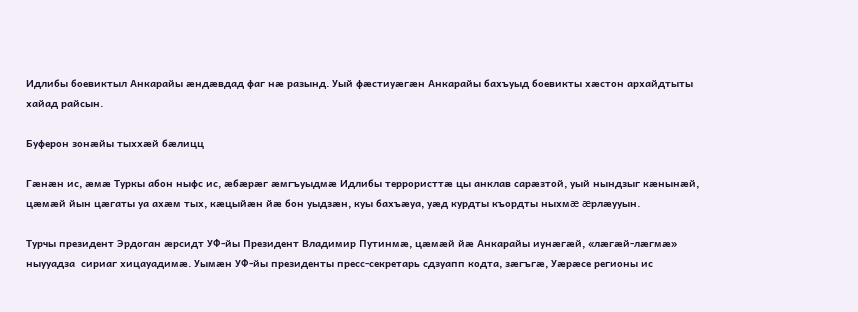Идлибы боевиктыл Анкарайы æндæвдад фаг нæ разынд. Уый фæстиуæгæн Анкарайы бахъуыд боевикты хæстон архайдтыты хайад райсын.

Буферон зонæйы тыххæй бæлицц

Гæнæн ис, æмæ Туркы абон ныфс ис, æбæрæг æмгъуыдмæ Идлибы террористтæ цы анклав сарæзтой, уый нындзыг кæнынæй, цæмæй йын цæгаты уа ахæм тых, кæцыйæн йæ бон уыдзæн, куы бахъæуа, уæд курдты къордты ныхмæ æрлæууын.

Турчы президент Эрдоган æрсидт УФ-йы Президент Владимир Путинмæ, цæмæй йæ Анкарайы иунæгæй, «лæгæй-лæгмæ» ныууадза  сириаг хицауадимæ. Уымæн УФ-йы президенты пресс-секретарь сдзуапп кодта, зæгъгæ, Уæрæсе регионы ис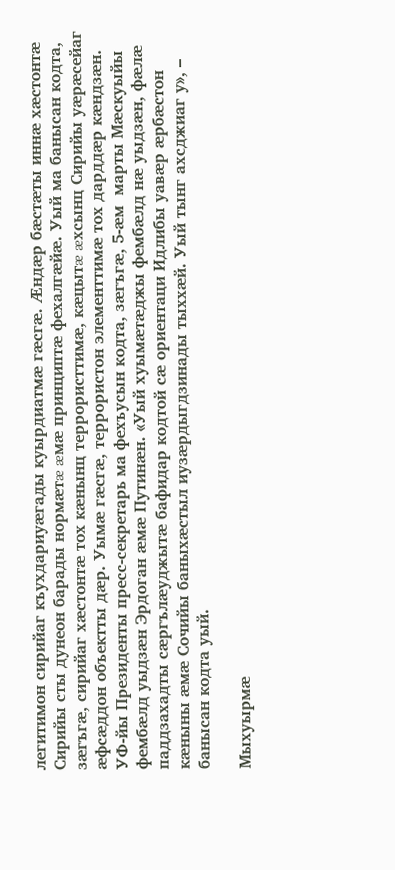легитимон сирийаг къухдариуæгады куырдиатмæ гæсгæ. Æндæр бæстæты иннæ хæстонтæ Сирийы сты дунеон барады нормæтæ æмæ принциптæ фехалгæйæ. Уый ма банысан кодта, зæгъгæ, сирийаг хæстонтæ тох кæнынц террористтимæ, кæцытæ æхсынц Сирийы уæрæсейаг æфсæддон объектты дæр. Уымæ гæсгæ, террористон элементтимæ тох дарддæр кæндзæн. УФ-йы Президенты пресс-секретарь ма фехъусын кодта, зæгъгæ, 5-æм  марты Мæскуыйы фембæлд уыдзæн Эрдоган æмæ Путинæн. «Уый хуымæтæджы фембæлд нæ уыдзæн, фæлæ паддзахадты сæргълæуджытæ бафидар кодтой сæ ориентаци Идлибы уавæр æрбæстон кæныны æмæ Сочийы баныхæстыл иузæрдыгдзинады тыххæй. Уый тынг ахсджиаг у», – банысан кодта уый.

Мыхуырмæ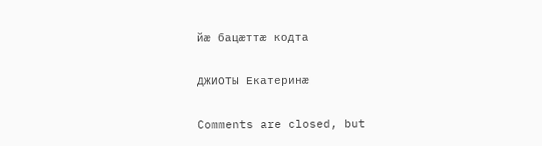йæ бацæттæ кодта

ДЖИОТЫ Екатеринæ

Comments are closed, but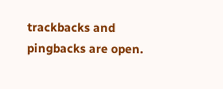trackbacks and pingbacks are open.